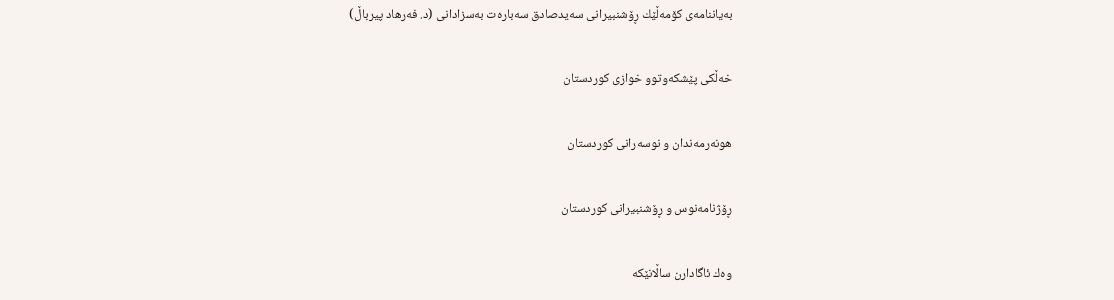به‌یاننامه‌ی كۆمه‌ڵێك ڕۆشنبیرانی سه‌یدصادق سه‌باره‌ت به‌سزادانی (د. فه‌رهاد پیرباڵ)

خه‌ڵكی پێشكه‌وتوو خوازی كوردستان

هونه‌رمه‌ندان و نوسه‌رانی كوردستان

ڕۆژنامه‌نوس و ڕۆشنبیرانی كوردستان

وه‌ك ئاگادارن ساڵانێكه‌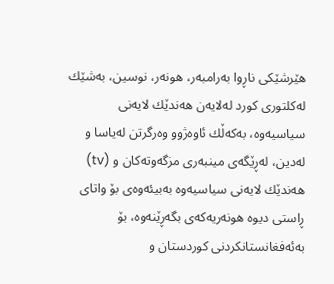هێرشێكی ناڕوا به‌رامبه‌ر، هونه‌ر، نوسین، به‌شێك له‌كلتوری كورد له‌لایه‌ن هه‌ندێك لایه‌نی سیاسیه‌وه‌، به‌كه‌ڵك ئاوه‌ژوو وه‌رگرتن له‌یاسا و له‌دین، له‌ڕێگه‌ی مینبه‌ری مزگه‌وته‌كان و (tv) هه‌ندێك لایه‌نی سیاسیه‌وه‌ به‌بیئه‌وه‌ی بۆ واتای ڕاستی دیوه‌ هونه‌ریه‌كه‌ی بگه‌ڕێنه‌وه‌، بۆ به‌ئه‌فغانستانكردنی كوردستان و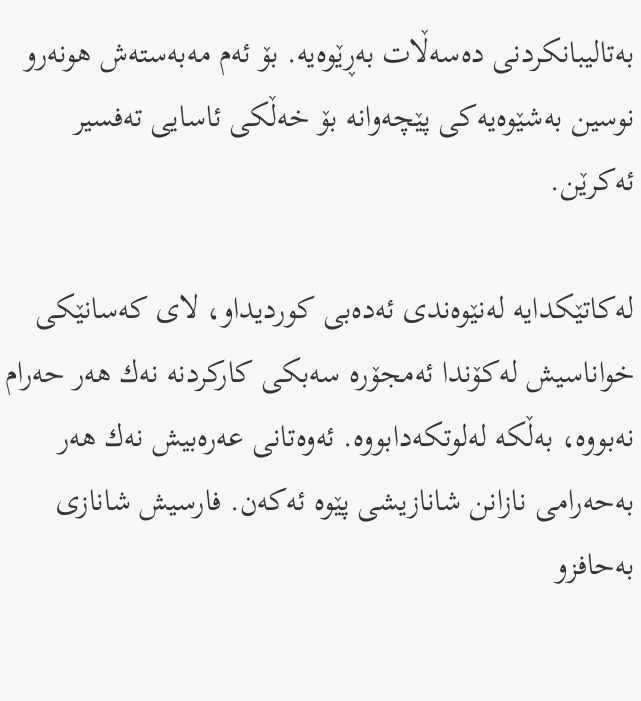به‌تالیبانكردنی ده‌سه‌ڵات به‌ڕێوه‌یه‌. بۆ ئه‌م مه‌به‌سته‌ش هونه‌رو نوسین به‌شێوه‌یه‌كی پێچه‌وانه‌ بۆ خه‌ڵكی ئاسایی ته‌فسیر ئه‌كرێن.

له‌كاتێكدایه‌ له‌نێوه‌ندی ئه‌ده‌بی كوردیداو، لای كه‌سانێكی خواناسیش له‌كۆندا ئه‌مجۆره‌ سه‌بكی كاركردنه‌ نه‌ك هه‌ر حه‌رام نه‌بووه‌، به‌ڵكه‌ له‌لوتكه‌دابووه‌. ئه‌وه‌تانی عه‌ره‌بیش نه‌ك هه‌ر به‌حه‌رامی نازانن شانازیشی پێوه‌ ئه‌كه‌ن. فارسیش شانازی به‌حافزو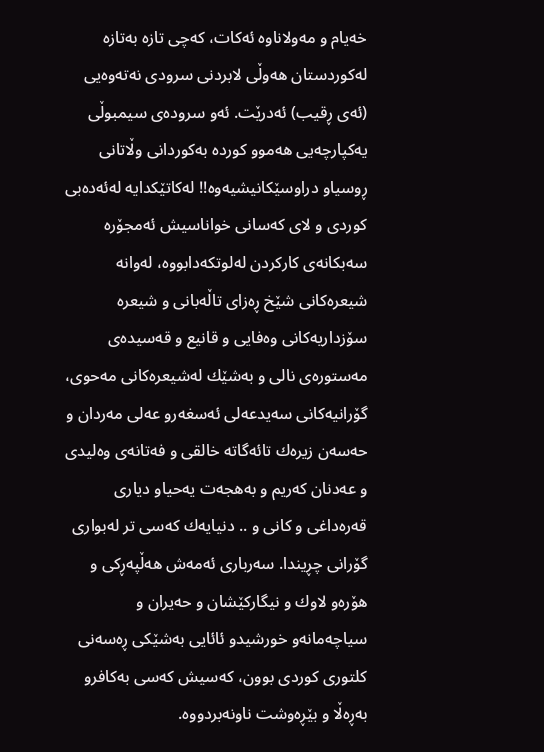خه‌یام و مه‌ولاناوه‌ ئه‌كات، كه‌چی تازه‌ به‌تازه‌ له‌كوردستان هه‌وڵی لابردنی سرودی نه‌ته‌وه‌یی (ئه‌ی ڕقیب) ئه‌درێت. ئه‌و سروده‌ی سیمبوڵی یه‌كپارچه‌یی هه‌موو كورده‌ به‌كوردانی وڵاتانی ڕوسیاو دراوسێكانیشیه‌وه‌!! له‌كاتێكدایه‌ له‌ئه‌ده‌بی كوردی و لای كه‌سانی خواناسیش ئه‌مجۆره‌ سه‌بكانه‌ی كاركردن له‌لوتكه‌دابووه‌، له‌وانه‌ شیعره‌كانی شێخ ڕه‌زای تاڵه‌بانی و شیعره‌ سۆزداریه‌كانی وه‌فایی و قانیع و قه‌سیده‌ی مه‌ستوره‌ی نالی و به‌شێك له‌شیعره‌كانی مه‌حوی، گۆرانیه‌كانی سه‌یدعه‌لی ئه‌سغه‌رو عه‌لی مه‌ردان و حه‌سه‌ن زیره‌ك تائه‌گاته‌ خالقی و فه‌تانه‌ی وه‌لیدی و عه‌دنان كه‌ریم و به‌هجه‌ت یه‌حیاو دیاری قه‌ره‌داغی و كانی و .. دنیایه‌ك كه‌سی تر له‌بواری گۆرانی چڕیندا. سه‌رباری ئه‌مه‌ش هه‌ڵپه‌ڕكی و هۆره‌و لاوك و نیگاركێشان و حه‌یران و سیاچه‌مانه‌و خورشیدو ئائایی به‌شێكی ڕه‌سه‌نی كلتوری كوردی بوون، كه‌سیش كه‌سی به‌كافرو به‌ڕه‌ڵا و بێڕه‌وشت ناونه‌بردووه‌.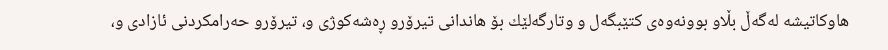هاوكاتیشه‌ له‌گه‌ڵ بڵاو بوونه‌وه‌ی كتێبگه‌ل و وتارگه‌لێك بۆ هاندانی تیرۆرو ڕه‌شه‌كوژی و، تیرۆرو حه‌رامكردنی ئازادی و،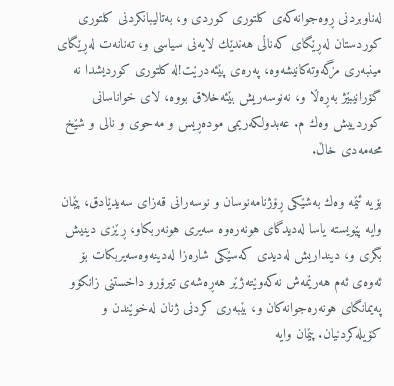له‌ناوبردنی ڕوه‌جوانه‌كه‌ی كلتوری كوردی و، به‌تالیبانكردنی كلتوری كوردستان له‌ڕێگای كه‌ناڵی هه‌ندێك لایه‌نی سیاسی و، ته‌نانه‌ت له‌ڕێگای مینبه‌ری مزگه‌وته‌كانیشه‌وه‌، په‌ره‌ی پێئه‌درێت!له‌ كلتوری كوردیشدا نه‌ گۆرانیبێژ به‌ڕه‌ڵا و، نه‌نوسه‌ریش بێئه‌خلاق بووه‌، لای خواناسانی كوردییش وه‌ك م. عه‌بدولكه‌ریمی موده‌ڕیس و مه‌حوی و نالی و شێخ محه‌مه‌دی خاڵ.

بۆیه‌ ئێمه‌ وه‌ك به‌شێكی ڕۆژنامه‌نوسان و نوسه‌رانی قه‌زای سه‌یدێادق، پێمان وایه‌ پێویسته‌ یاسا له‌دیدگای هونه‌ره‌وه‌ سه‌یری هونه‌ربكاو، ڕێزی دینیش بگری و، دینداریش له‌دیدی كه‌سێكی شاره‌زا له‌دینه‌وه‌سه‌یربكات بۆ ئه‌وه‌ی ئه‌م هه‌رێمه‌ش نه‌كه‌وێته‌ژێر هه‌ڕه‌شه‌ی تیرۆرو داخستنی زانكۆو په‌یمانگای هونه‌ره‌جوانه‌كان و، بێبه‌ری كردنی ژنان له‌خوێندن و كۆیله‌كردنیان. پێمان وایه‌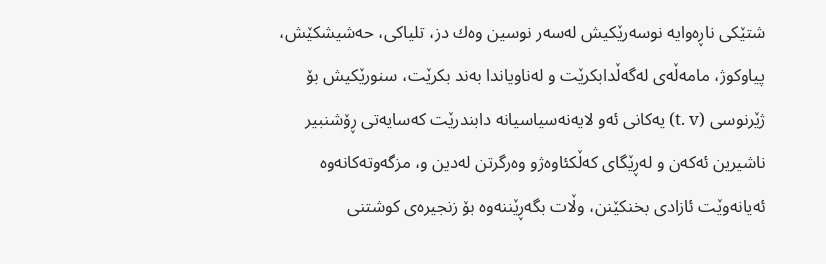شتێكی ناڕه‌وایه‌ نوسه‌رێكیش له‌سه‌ر نوسین وه‌ك دز، تلیاكی، حه‌شیشكێش، پیاوكوژ، مامه‌ڵه‌ی له‌گه‌ڵدابكرێت و له‌ناویاندا به‌ند بكرێت، سنورێكیش بۆ ژێرنوسی (t. v) یه‌كانی ئه‌و لایه‌نه‌سیاسیانه‌ دابندرێت كه‌سایه‌تی ڕۆشنبیر ناشیرین ئه‌كه‌ن و له‌ڕێگای كه‌ڵكئاوه‌ژو وه‌رگرتن له‌دین و، مزگه‌وته‌كانه‌وه‌ ئه‌یانه‌وێت ئازادی بخنكێنن، وڵات بگه‌ڕێننه‌وه‌ بۆ زنجیره‌ی كوشتنی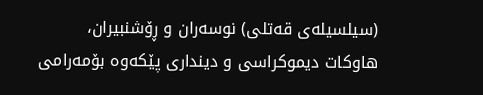(سیلسیله‌ی قه‌تلی) نوسه‌ران و ڕۆشنبیران، هاوكات دیموكراسی و دینداری پێكه‌وه‌ بۆمه‌رامی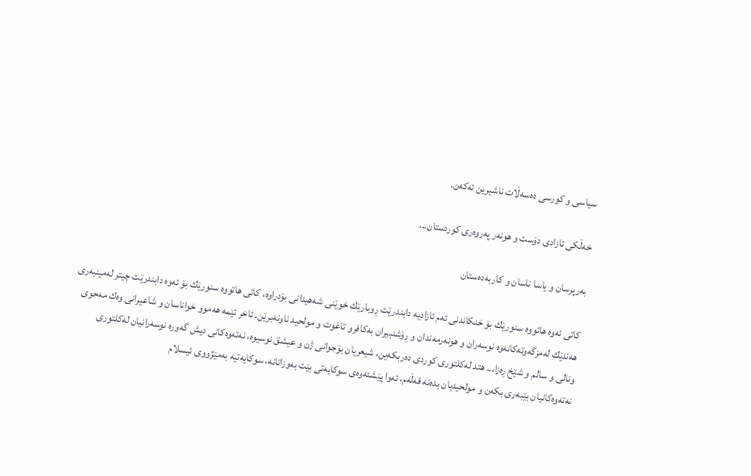سیاسی و كورسی ده‌سه‌ڵات ناشیرین ئه‌كه‌ن.

خه‌ڵكی ئازادی دۆست و هونه‌ر په‌روه‌ری كوردستان...

به‌رپرسان و یاسا ناسان و كاربه‌ده‌ستان

كاتی ئه‌وه‌ هاتووه‌ سنورێك بۆ خنكاندنی ئه‌م ئازادیه‌ دابندرێت ڕوبارێك خوێنی شه‌هیدانی بۆدراوه‌، كاتی هاتووه‌ سنورێك بۆ ئه‌وه‌ دابندرێت چیتر له‌مینبه‌ری هه‌ندێك له‌مزگه‌وته‌كانه‌وه‌ نوسه‌ران و هونه‌رمه‌ندان و ڕۆشنبیران به‌كافرو تاغوت و مولحید ناونه‌برێن. ئاخر ئێمه‌ هه‌موو خواناسان و شاعیرانی وه‌ك مه‌حوی ونالی و سالم و شێخ ڕه‌زا... هتد له‌كلتوری كوردی ده‌ربكه‌ین، شیعریان بۆجوانی ژن و عیشق نوسیوه‌، نه‌ته‌وه‌كانی دیش گه‌وره‌ نوسه‌رانیان له‌كلتوری نه‌ته‌وه‌كانیان بێبه‌ری بكه‌ن و مولحیدیان بده‌نه‌ قه‌ڵه‌م، ئه‌وا پێشئه‌وه‌ی سوكایه‌تی بێت به‌وزاتانه‌، سوكایه‌تیه‌ به‌مێژووی ئیسلام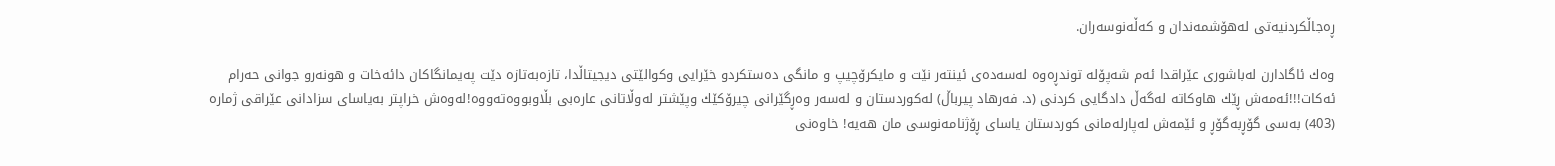ڕه‌جاڵكردنیه‌تی له‌هۆشمه‌ندان و كه‌ڵه‌نوسه‌ران.

وه‌ك ئاگادارن له‌باشوری عێراقدا ئه‌م شه‌پۆله‌ توندڕه‌وه‌ له‌سه‌ده‌ی ئینته‌ر نێت و مایكرۆچیپ و مانگی ده‌ستكردو خێرایی وكوالێتی دیجیتاڵدا، تازه‌به‌تازه‌ دێت په‌یمانگاكان دائه‌خات و هونه‌رو جوانی حه‌رام ئه‌كات!!!ئه‌مه‌ش ڕێك هاوكاته‌ له‌گه‌ڵ دادگایی كردنی (د. فه‌رهاد پیرباڵ) له‌كوردستان و له‌سه‌ر وه‌ڕگێرانی چیرۆكێك وپێشتر له‌وڵاتانی عاره‌بی بڵاوبووه‌ته‌ووه‌!له‌وه‌ش خراپتر به‌یاسای سزادانی عێراقی ژماره‌ (403) به‌سی گۆڕبه‌گۆڕ و ئێمه‌ش له‌پارله‌مانی كوردستان یاسای ڕۆژنامه‌نوسی مان هه‌یه‌! خاوه‌نی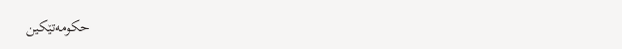حكومه‌تێكین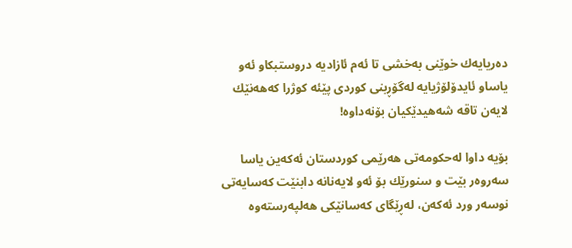ده‌ریایه‌ك خوێنی به‌خشی تا ئه‌م ئازادیه‌ دروستبكاو ئه‌و یاساو ئایدۆلۆژیایه‌ له‌گۆڕبنی كوردی پێئه‌ كوژرا كه‌هه‌نێك لایه‌ن تاقه‌ شه‌هیدێكیان بۆنه‌داوه‌!

بۆیه‌ داوا له‌حكومه‌تی هه‌رێمی كوردستان ئه‌كه‌ین یاسا سه‌روه‌ر بێت و سنورێك بۆ ئه‌و لایه‌نانه‌ دابنێت كه‌سایه‌تی نوسه‌ر ورد ئه‌كه‌ن، له‌ڕێگای كه‌سانێكی هه‌لپه‌رسته‌وه‌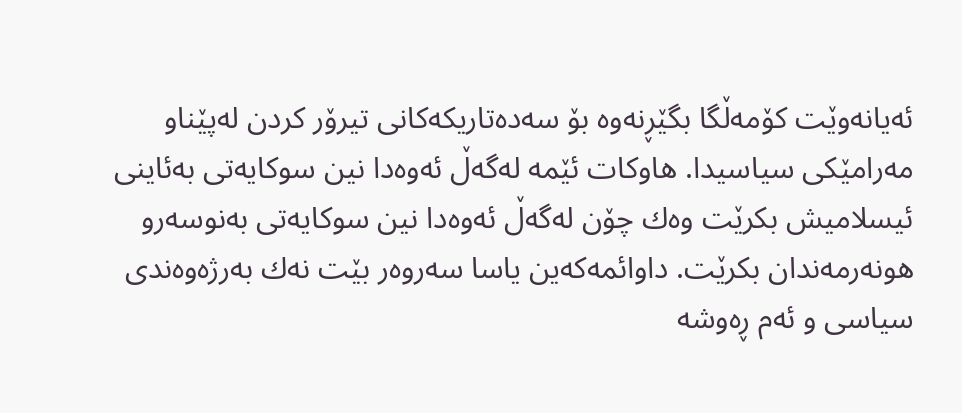ئه‌یانه‌وێت كۆمه‌ڵگا بگێڕنه‌وه‌ بۆ سه‌ده‌تاریكه‌كانی تیرۆر كردن له‌پێناو مه‌رامێكی سیاسیدا. هاوكات ئێمه‌ له‌گه‌ڵ ئه‌وه‌دا نین سوكایه‌تی به‌ئاینی ئیسلامیش بكرێت وه‌ك چۆن له‌گه‌ڵ ئه‌وه‌دا نین سوكایه‌تی به‌نوسه‌رو هونه‌رمه‌ندان بكرێت. داوائمه‌كه‌ین یاسا سه‌روه‌ر بێت نه‌ك به‌رژه‌وه‌ندی سیاسی و ئه‌م ڕه‌وشه‌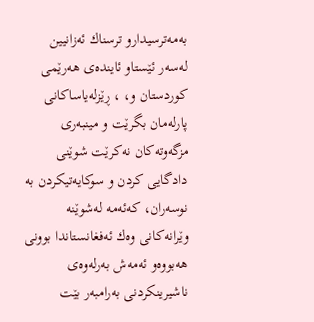به‌مه‌ترسیدارو ترسناك ئه‌زانیین له‌سه‌ر ئێستاو ئاینده‌ی هه‌رێمی كوردستان و، ، ڕێزله‌یاساكانی پارله‌مان بگرێت و مینبه‌ری مزگه‌وته‌كان نه‌كرێت شوێنی دادگایی كردن و سوكایه‌تیكردن به‌ نوسه‌ران، كه‌ئه‌مه‌ له‌شوێنه‌ وێرانه‌كانی وه‌ك ئه‌فغانستاندا بوونی هه‌بووه‌و ئه‌مه‌ش به‌رله‌وه‌ی ناشیرینكردنی به‌رامبه‌ر بێت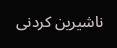ناشیرین كردنی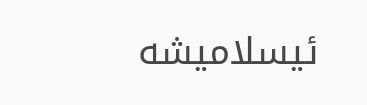ئیسلامیشه‌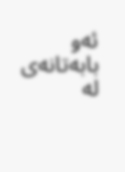ئه‌و بابه‌تانه‌ی له‌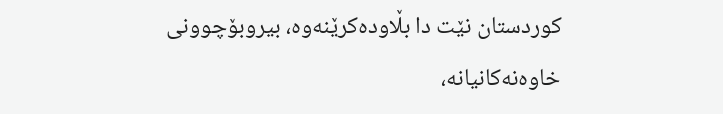کوردستان نێت دا بڵاوده‌کرێنه‌وه‌، بیروبۆچوونی خاوه‌نه‌کانیانه‌،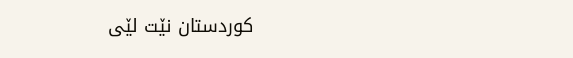کوردستان نێت لێی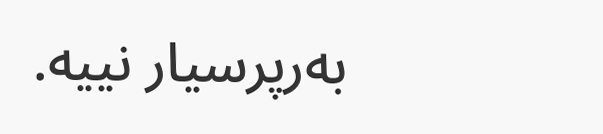به‌رپرسیار نییه‌.